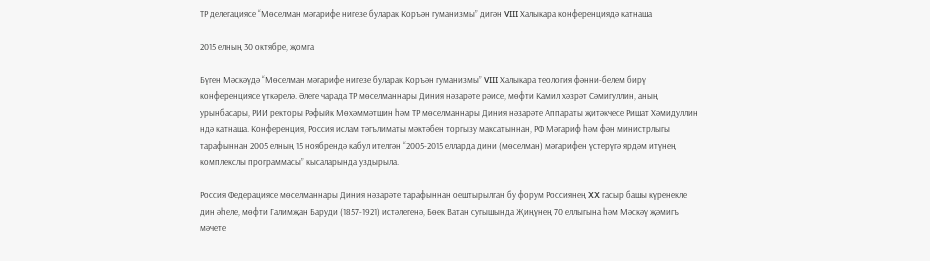ТР делегациясе “Мөселман мәгарифе нигезе буларак Коръән гуманизмы” дигән VIII Халыкара конференциядә катнаша

2015 елның 30 октябре, җомга

Бүген Мәскәүдә “Мөселман мәгарифе нигезе буларак Коръән гуманизмы” VIII Халыкара теология фәнни-белем бирү конференциясе үткәрелә. Әлеге чарада ТР мөселманнары Диния нәзарәте рәисе, мөфти Камил хәзрәт Сәмигуллин, аның урынбасары, РИИ ректоры Рәфыйк Мөхәммәтшин һәм ТР мөселманнары Диния нәзарәте Аппараты җитәкчесе Ришат Хәмидуллин ндә катнаша. Конференция, Россия ислам тәгълиматы мәктәбен торгызу максатыннан, РФ Мәгариф һәм фән министрлыгы тарафыннан 2005 елның 15 ноябрендә кабул ителгән “2005-2015 елларда дини (мөселман) мәгарифен үстерүгә ярдәм итүнең комплекслы программасы” кысаларында уздырыла.

Россия Федерациясе мөселманнары Диния нәзарәте тарафыннан оештырылган бу форум Россиянең XX гасыр башы күренекле дин әһеле, мөфти Галимҗан Баруди (1857-1921) истәлегенә, Бөек Ватан сугышында Җиңүнең 70 еллыгына һәм Мәскәү җәмигъ мәчете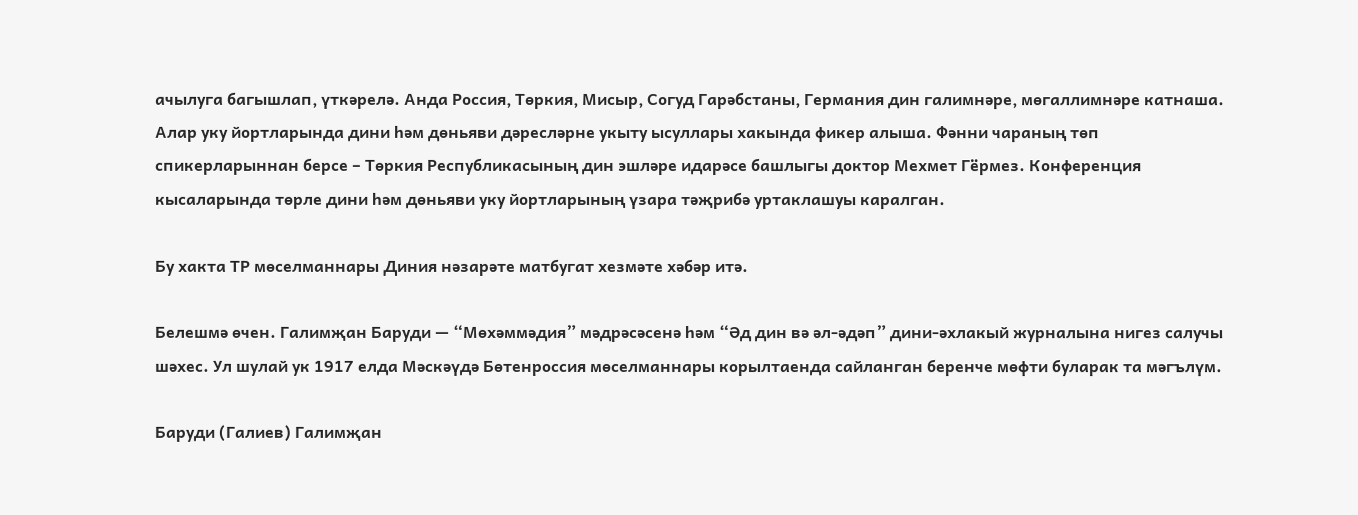ачылуга багышлап, үткәрелә. Анда Россия, Төркия, Мисыр, Согуд Гарәбстаны, Германия дин галимнәре, мөгаллимнәре катнаша. Алар уку йортларында дини һәм дөньяви дәресләрне укыту ысуллары хакында фикер алыша. Фәнни чараның төп спикерларыннан берсе – Төркия Республикасының дин эшләре идарәсе башлыгы доктор Мехмет Гёрмез. Конференция кысаларында төрле дини һәм дөньяви уку йортларының үзара тәҗрибә уртаклашуы каралган.

Бу хакта ТР мөселманнары Диния нәзарәте матбугат хезмәте хәбәр итә.

Белешмә өчен. Галимҗан Баруди — “Мөхәммәдия” мәдрәсәсенә һәм “Әд дин вә әл-әдәп” дини-әхлакый журналына нигез салучы шәхес. Ул шулай ук 1917 елда Мәскәүдә Бөтенроссия мөселманнары корылтаенда сайланган беренче мөфти буларак та мәгълүм.

Баруди (Галиев) Галимҗан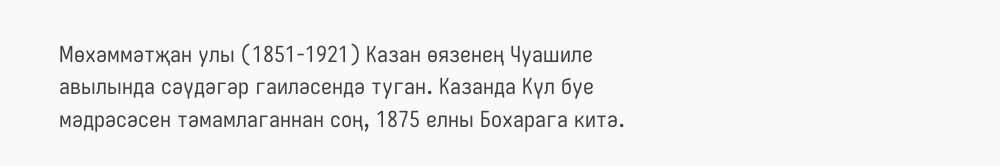Мөхәммәтҗан улы (1851-1921) Казан өязенең Чуашиле авылында сәүдәгәр гаиләсендә туган. Казанда Күл буе мәдрәсәсен тәмамлаганнан соң, 1875 елны Бохарага китә.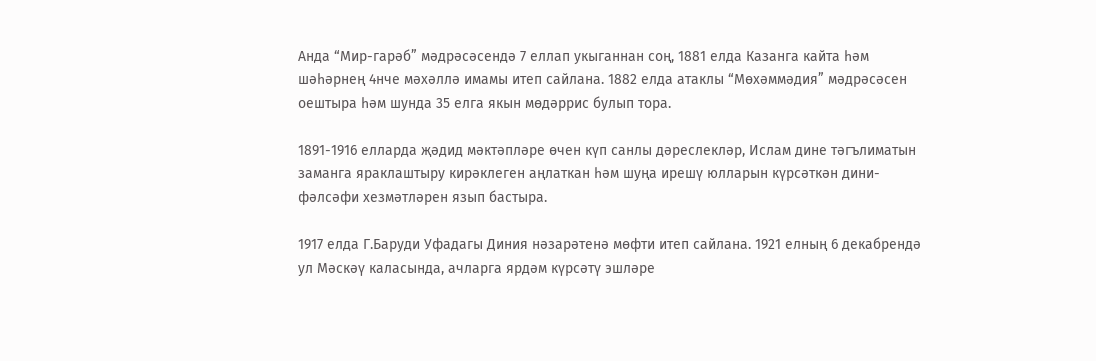Анда “Мир-гарәб” мәдрәсәсендә 7 еллап укыганнан соң, 1881 елда Казанга кайта һәм шәһәрнең 4нче мәхәллә имамы итеп сайлана. 1882 елда атаклы “Мөхәммәдия” мәдрәсәсен оештыра һәм шунда 35 елга якын мөдәррис булып тора.

1891-1916 елларда җәдид мәктәпләре өчен күп санлы дәреслекләр, Ислам дине тәгълиматын заманга яраклаштыру кирәклеген аңлаткан һәм шуңа ирешү юлларын күрсәткән дини-фәлсәфи хезмәтләрен язып бастыра.

1917 елда Г.Баруди Уфадагы Диния нәзарәтенә мөфти итеп сайлана. 1921 елның 6 декабрендә ул Мәскәү каласында, ачларга ярдәм күрсәтү эшләре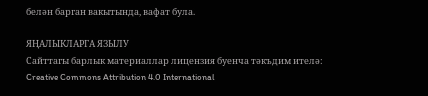белән барган вакытында, вафат була.

ЯҢАЛЫКЛАРГА ЯЗЫЛУ
Сайттагы барлык материаллар лицензия буенча тәкъдим ителә:
Creative Commons Attribution 4.0 International